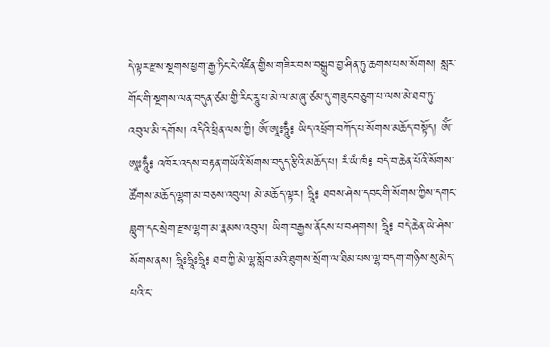དེ་ལྟར་རྫས་སྔགས་ཕྱག་རྒྱ་ཏིང་ངེ་འཛིན་གྱིས་གཟིར་བས་བསྒྲུབ་བྱ་ཤིན་ཏུ་ཆགས་པས་སོགས། སླར་གོང་གི་སྔགས་ལན་བདུན་ཙམ་གྱི་རིང་རཱུ་པ་མེ་ལ་མ་ཞུ་ཙམ་དུ་གཟུང་བཅུག་པ་ལས་མེ་ཐབ་ཏུ་འབུལ་མི་དགོས། འདིའི་ཕྲིན་ལས་ཀྱི། ཨོཾ་ཨཱཿཧཱུྃ༔ ཡིད་འཕྲོག་བཀོད་པ་སོགས་མཆོད་བསྟོད། ཨོཾ་ཨཱཿཧཱུྃ༔ འཁོར་འདས་བརྟན་གཡོའི་སོགས་བདུད་རྩིའི་མཆོད་པ། རཾ་ཡཾ་ཁཾ༔ བདེ་བ་ཆེན་པོའི་སོགས་ཚོགས་མཆོད་ལྷག་མ་བཅས་འབུལ། མེ་མཆོད་ལྟར། ཧྲཱི༔ ཐབས་ཤེས་དབང་གི་སོགས་ཀྱིས་དགང་བླུག་དང་སྲེག་རྫས་ལྷག་མ་རྣམས་འབུལ། ཡིག་བརྒྱས་ནོངས་པ་བཤགས། ཧྲཱི༔ བདེ་ཆེན་ཡེ་ཤེས་སོགས་ནས། ཧྲཱིཿཧྲཱིཿཧྲཱི༔ ཐབ་ཀྱི་མེ་ལྷ་སློབ་མའི་ཐུགས་སྲོག་ལ་ཐིམ་པས་ལྷ་བདག་གཉིས་སུ་མེད་པའི་ང་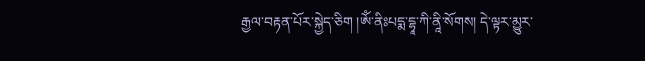རྒྱལ་བརྟན་པོར་སྐྱེད་ཅིག །ཨོཾ་ནིཿཔདྨ་དྷཱ་ཀི་ནཱི་སོགས། དེ་ལྟར་མྱུར་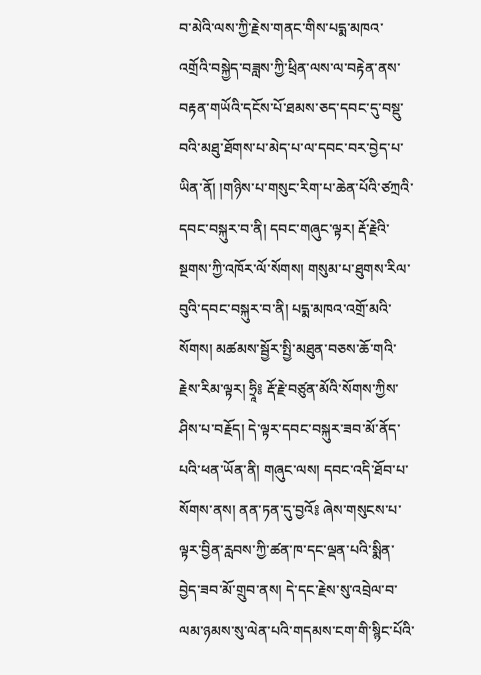བ་མེའི་ལས་ཀྱི་རྗེས་གནང་གིས་པདྨ་མཁའ་འགྲོའི་བསྐྱེད་བཟླས་ཀྱི་ཕྲིན་ལས་ལ་བརྟེན་ནས་བརྟན་གཡོའི་དངོས་པོ་ཐམས་ཅད་དབང་དུ་བསྡུ་བའི་མཐུ་ཐོགས་པ་མེད་པ་ལ་དབང་བར་བྱེད་པ་ཡིན་ནོ། །གཉིས་པ་གསུང་རིག་པ་ཆེན་པོའི་ཙཀྲའི་དབང་བསྐུར་བ་ནི། དབང་གཞུང་ལྟར། རྡོ་རྗེའི་སྔགས་ཀྱི་འཁོར་ལོ་སོགས། གསུམ་པ་ཐུགས་རིལ་བུའི་དབང་བསྐུར་བ་ནི། པདྨ་མཁའ་འགྲོ་མའི་སོགས། མཚམས་སྦྱོར་སྤྱི་མཐུན་བཅས་ཆོ་གའི་རྗེས་རིམ་ལྟར། ཧྲཱི༔ རྡོ་རྗེ་བཙུན་མོའི་སོགས་ཀྱིས་ཤིས་པ་བརྗོད། དེ་ལྟར་དབང་བསྐུར་ཟབ་མོ་ནོད་པའི་ཕན་ཡོན་ནི། གཞུང་ལས། དབང་འདི་ཐོབ་པ་སོགས་ནས། ནན་ཏན་དུ་བྱའོ༔ ཞེས་གསུངས་པ་ལྟར་བྱིན་རླབས་ཀྱི་ཚན་ཁ་དང་ལྡན་པའི་སྨིན་བྱེད་ཟབ་མོ་གྲུབ་ནས། དེ་དང་རྗེས་སུ་འབྲེལ་བ་ལམ་ཉམས་སུ་ལེན་པའི་གདམས་ངག་གི་སྙིང་པོའི་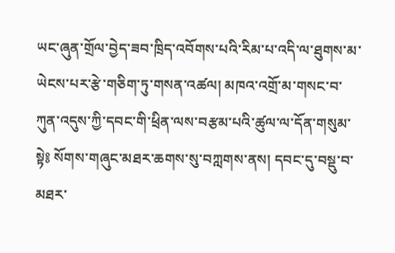ཡང་ཞུན་གྲོལ་བྱེད་ཟབ་ཁྲིད་འབོགས་པའི་རིམ་པ་འདི་ལ་ཐུགས་མ་ཡེངས་པར་རྩེ་གཅིག་ཏུ་གསན་འཚལ། མཁའ་འགྲོ་མ་གསང་བ་ཀུན་འདུས་ཀྱི་དབང་གི་ཕྲིན་ལས་བརྩམ་པའི་ཚུལ་ལ་དོན་གསུམ་སྟེ༔ སོགས་གཞུང་མཐར་ཆགས་སུ་བཀླགས་ནས། དབང་དུ་བསྡུ་བ་མཐར་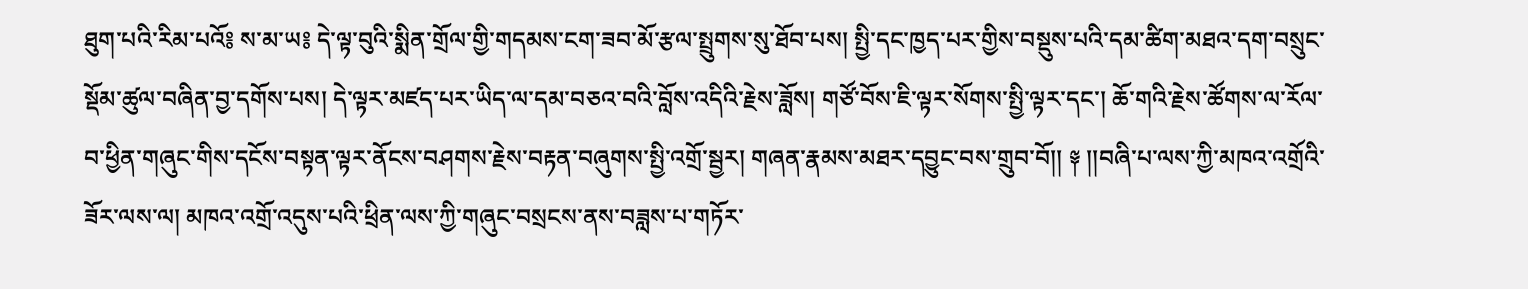ཐུག་པའི་རིམ་པའོ༔ ས་མ་ཡ༔ དེ་ལྟ་བུའི་སྨིན་གྲོལ་གྱི་གདམས་ངག་ཟབ་མོ་རྩལ་སྤྲུགས་སུ་ཐོབ་པས། སྤྱི་དང་ཁྱད་པར་གྱིས་བསྡུས་པའི་དམ་ཚིག་མཐའ་དག་བསྲུང་སྡོམ་ཚུལ་བཞིན་བྱ་དགོས་པས། དེ་ལྟར་མཛད་པར་ཡིད་ལ་དམ་བཅའ་བའི་བློས་འདིའི་རྗེས་ཟློས། གཙོ་བོས་ཇི་ལྟར་སོགས་སྤྱི་ལྟར་དང་། ཆོ་གའི་རྗེས་ཚོགས་ལ་རོལ་བ་ཕྱིན་གཞུང་གིས་དངོས་བསྟན་ལྟར་ནོངས་བཤགས་རྗེས་བརྟན་བཞུགས་སྤྱི་འགྲོ་སྦྱར། གཞན་རྣམས་མཐར་དབྱུང་བས་གྲུབ་བོ།། ༈ །།བཞི་པ་ལས་ཀྱི་མཁའ་འགྲོའི་ཟོར་ལས་ལ། མཁའ་འགྲོ་འདུས་པའི་ཕྲིན་ལས་ཀྱི་གཞུང་བསྲངས་ནས་བཟླས་པ་གཏོར་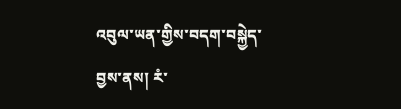འབུལ་ཡན་གྱིས་བདག་བསྐྱེད་བྱས་ནས། རཾ་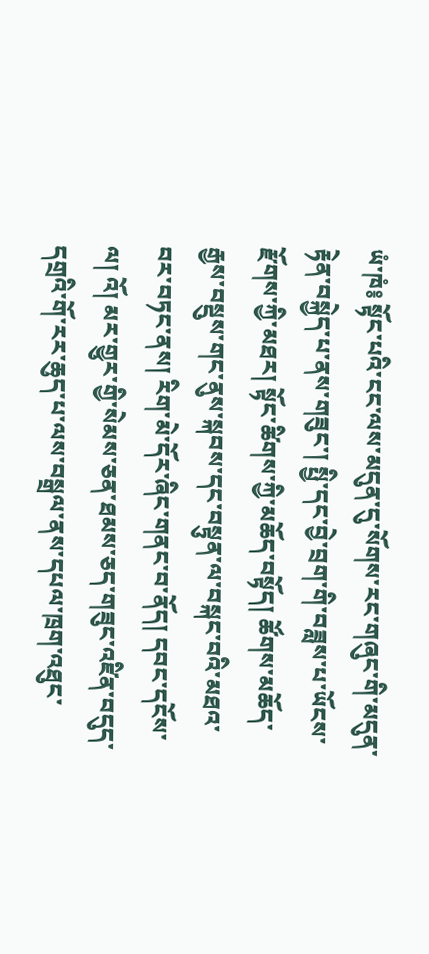ཡཾ་ཁཾ༔ སྟོང་པའི་ངང་ལས་མདུན་དུ་སོགས་རང་གཞུང་གི་མདུན་རྟེན་བསྐྱེད་པ་ནས་གཟུང་། སྤྱི་དང་བྱེ་བྲག་གི་བཟླས་པ་ཡོངས་རྫོགས་ཀྱི་མཐར། སྟོང་ཚིགས་ཀྱི་མཆོད་བསྟོད། ཚོགས་མཆོད་རྒྱས་བསྡུས་གང་ནུས་སྐབས་དང་བསྟུན་ལ་བསྐང་བའི་མཐའ་བར་བཏང་ནས། རིག་མེ་དོར་ཞིང་གནང་བ་ནོད། དབང་དངོས་ལ། འོ། མར་གྱུར་གྱི་སེམས་ཅན་ཐམས་ཅད་གཟུང་འཛིན་བདུད་དགྲའི་གོ་རར་ཆུད་པ་ལས་བསྒྲལ་ནས་དཔལ་ཁྲག་འཐུང་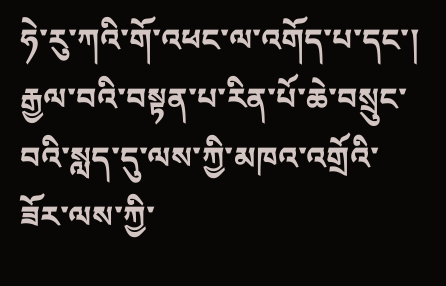ཧེ་རུ་ཀའི་གོ་འཕང་ལ་འགོད་པ་དང་། རྒྱལ་བའི་བསྟན་པ་རིན་པོ་ཆེ་བསྲུང་བའི་སླད་དུ་ལས་ཀྱི་མཁའ་འགྲོའི་ཟོར་ལས་ཀྱི་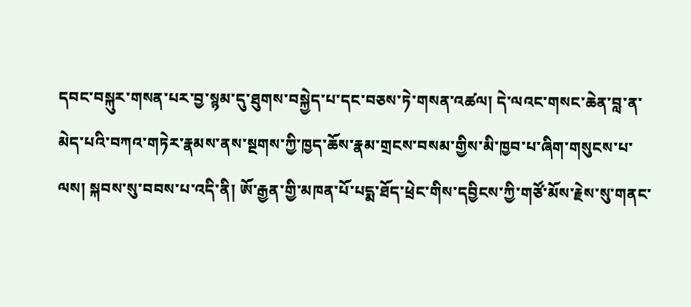དབང་བསྐུར་གསན་པར་བྱ་སྙམ་དུ་ཐུགས་བསྐྱེད་པ་དང་བཅས་ཏེ་གསན་འཚལ། དེ་ལའང་གསང་ཆེན་བླ་ན་མེད་པའི་བཀའ་གཏེར་རྣམས་ནས་སྔགས་ཀྱི་ཁྱད་ཆོས་རྣམ་གྲངས་བསམ་གྱིས་མི་ཁྱབ་པ་ཞིག་གསུངས་པ་ལས། སྐབས་སུ་བབས་པ་འདི་ནི། ཨོ་རྒྱན་གྱི་མཁན་པོ་པདྨ་ཐོད་ཕྲེང་གིས་དབྱིངས་ཀྱི་གཙོ་མོས་རྗེས་སུ་གནང་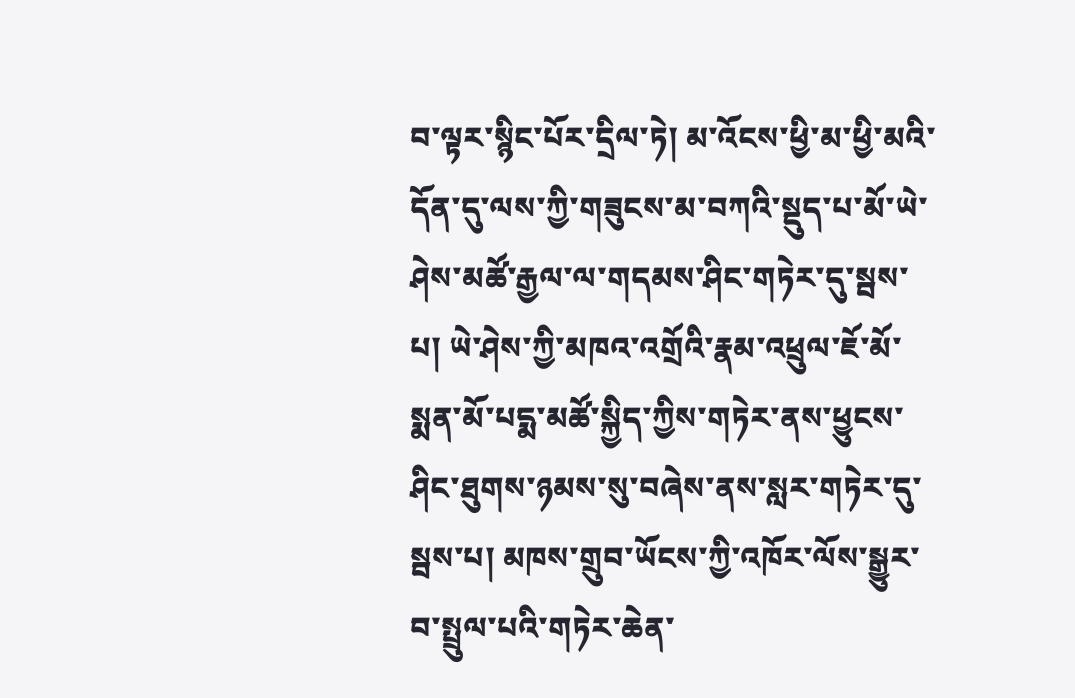བ་ལྟར་སྙིང་པོར་དྲིལ་ཏེ། མ་འོངས་ཕྱི་མ་ཕྱི་མའི་དོན་དུ་ལས་ཀྱི་གཟུངས་མ་བཀའི་སྡུད་པ་མོ་ཡེ་ཤེས་མཚོ་རྒྱལ་ལ་གདམས་ཤིང་གཏེར་དུ་སྦས་པ། ཡེ་ཤེས་ཀྱི་མཁའ་འགྲོའི་རྣམ་འཕྲུལ་ཇོ་མོ་སྨན་མོ་པདྨ་མཚོ་སྐྱིད་ཀྱིས་གཏེར་ནས་ཕྱུངས་ཤིང་ཐུགས་ཉམས་སུ་བཞེས་ནས་སླར་གཏེར་དུ་སྦས་པ། མཁས་གྲུབ་ཡོངས་ཀྱི་འཁོར་ལོས་སྒྱུར་བ་སྤྲུལ་པའི་གཏེར་ཆེན་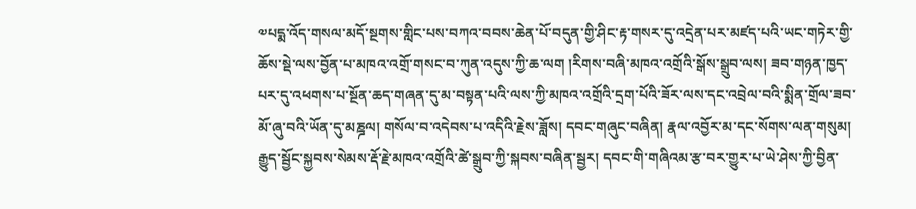༧པདྨ་འོད་གསལ་མདོ་སྔགས་གླིང་པས་བཀའ་བབས་ཆེན་པོ་བདུན་གྱི་ཤིང་རྟ་གསར་དུ་འདྲེན་པར་མཛད་པའི་ཡང་གཏེར་གྱི་ཆོས་སྡེ་ལས་བྱོན་པ་མཁའ་འགྲོ་གསང་བ་ཀུན་འདུས་ཀྱི་ཆ་ལག །རིགས་བཞི་མཁའ་འགྲོའི་སྒོས་སྒྲུབ་ལས། ཟབ་གཉན་ཁྱད་པར་དུ་འཕགས་པ་སྔོན་ཆད་གཞན་དུ་མ་བསྟན་པའི་ལས་ཀྱི་མཁའ་འགྲོའི་དྲག་པོའི་ཟོར་ལས་དང་འབྲེལ་བའི་སྨིན་གྲོལ་ཟབ་མོ་ཞུ་བའི་ཡོན་དུ་མཎྜལ། གསོལ་བ་འདེབས་པ་འདིའི་རྗེས་ཟློས། དབང་གཞུང་བཞིན། རྣལ་འབྱོར་མ་དང་སོགས་ལན་གསུམ། རྒྱུད་སྦྱོང་སྐྱབས་སེམས་རྡོ་རྗེ་མཁའ་འགྲོའི་ཚེ་སྒྲུབ་ཀྱི་སྐབས་བཞིན་སྦྱར། དབང་གི་གཞིའམ་རྩ་བར་གྱུར་པ་ཡེ་ཤེས་ཀྱི་བྱིན་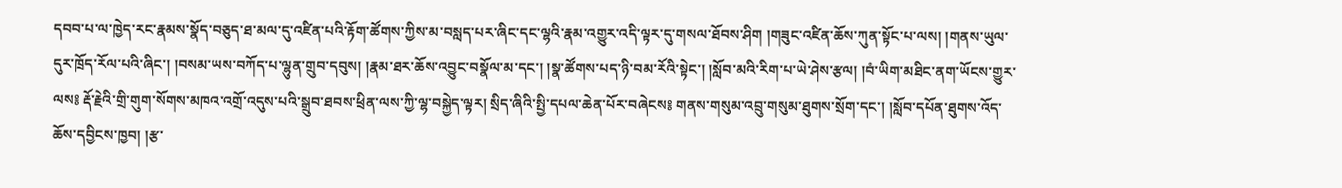དབབ་པ་ལ་ཁྱེད་རང་རྣམས་སྣོད་བཅུད་ཐ་མལ་དུ་འཛིན་པའི་རྟོག་ཚོགས་ཀྱིས་མ་བསླད་པར་ཞིང་དང་ལྷའི་རྣམ་འགྱུར་འདི་ལྟར་དུ་གསལ་ཐོབས་ཤིག །གཟུང་འཛིན་ཆོས་ཀུན་སྟོང་པ་ལས། །གནས་ཡུལ་དུར་ཁྲོད་རོལ་པའི་ཞིང་། །བསམ་ཡས་བཀོད་པ་ལྷུན་གྲུབ་དབུས། །རྣམ་ཐར་ཆོས་འབྱུང་བསྣོལ་མ་དང་། །སྣ་ཚོགས་པད་ཉི་བམ་རོའི་སྟེང་། །སློབ་མའི་རིག་པ་ཡེ་ཤེས་རྩལ། །བཾ་ཡིག་མཐིང་ནག་ཡོངས་གྱུར་ལས༔ རྡོ་རྗེའི་གྲི་གུག་སོགས་མཁའ་འགྲོ་འདུས་པའི་སྒྲུབ་ཐབས་ཕྲིན་ལས་ཀྱི་ལྷ་བསྐྱེད་ལྟར། སྲིད་ཞིའི་སྤྱི་དཔལ་ཆེན་པོར་བཞེངས༔ གནས་གསུམ་འབྲུ་གསུམ་ཐུགས་སྲོག་དང་། །སློབ་དཔོན་ཐུགས་འོད་ཆོས་དབྱིངས་ཁྱབ། །རྩ་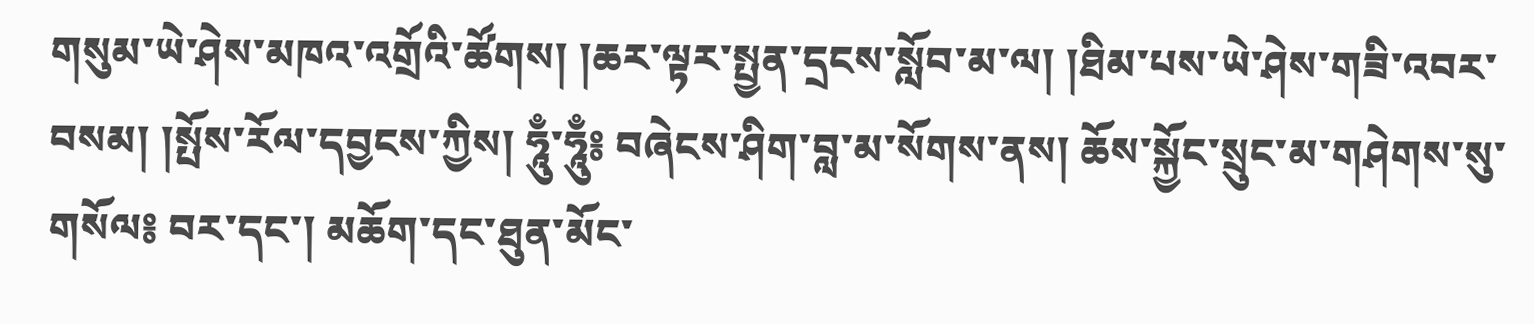གསུམ་ཡེ་ཤེས་མཁའ་འགྲོའི་ཚོགས། །ཆར་ལྟར་སྤྱན་དྲངས་སློབ་མ་ལ། །ཐིམ་པས་ཡེ་ཤེས་གཟི་འབར་བསམ། །སྤོས་རོལ་དབྱངས་ཀྱིས། ཧཱུྃ་ཧཱུྃ༔ བཞེངས་ཤིག་བླ་མ་སོགས་ནས། ཆོས་སྐྱོང་སྲུང་མ་གཤེགས་སུ་གསོལ༔ བར་དང་། མཆོག་དང་ཐུན་མོང་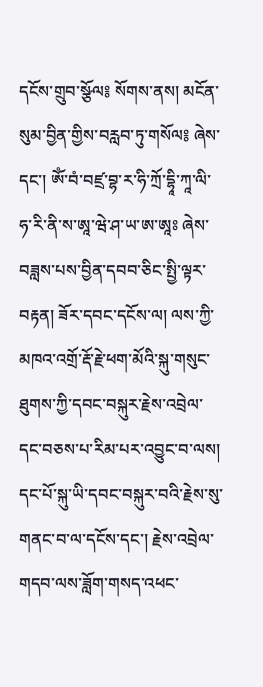དངོས་གྲུབ་སྩོལ༔ སོགས་ནས། མངོན་སུམ་བྱིན་གྱིས་བརླབ་ཏུ་གསོལ༔ ཞེས་དང་། ཨོཾ་བཾ་བཛྲ་བྷ་ར་ཧི་ཀྲོ་དྷཱི་ཀཱ་ལི་ཧ་རི་ནི་ས་ཨཱ་ཝེ་ཤ་ཡ་ཨ་ཨཱཿ ཞེས་བཟླས་པས་བྱིན་དབབ་ཅིང་སྤྱི་ལྟར་བརྟན། ཟོར་དབང་དངོས་ལ། ལས་ཀྱི་མཁའ་འགྲོ་རྡོ་རྗེ་ཕག་མོའི་སྐུ་གསུང་ཐུགས་ཀྱི་དབང་བསྐུར་རྗེས་འབྲེལ་དང་བཅས་པ་རིམ་པར་འབྱུང་བ་ལས། དང་པོ་སྐུ་ཡི་དབང་བསྐུར་བའི་རྗེས་སུ་གནང་བ་ལ་དངོས་དང་། རྗེས་འབྲེལ་གདབ་ལས་ཟློག་གསད་འཕང་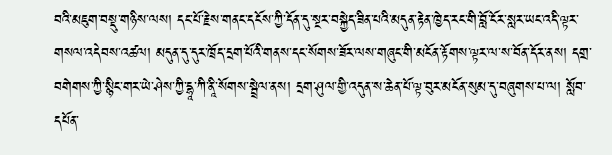བའི་མཇུག་བསྡུ་གཉིས་ལས། དང་པོ་རྗེས་གནང་དངོས་ཀྱི་དོན་དུ་སྔར་བསྐྱེད་ཟིན་པའི་མདུན་རྟེན་ཁྱེད་རང་གི་བློ་ངོར་སླར་ཡང་འདི་ལྟར་གསལ་འདེབས་འཚལ། མདུན་དུ་དུར་ཁྲོད་དྲག་པོའི་གནས་དང་སོགས་ཟོར་ལས་གཞུང་གི་མངོན་རྟོགས་ལྟར་ལ་ས་བོན་དོར་ནས། དགྲ་བགེགས་ཀྱི་སྙིང་གར་ཡེ་ཤེས་ཀྱི་དྷཱ་ཀི་ནཱི་སོགས་སྦྲེལ་ནས། དྲག་ཤུལ་གྱི་འདུན་ས་ཆེན་པོ་ལྟ་བུར་མངོན་སུམ་དུ་བཞུགས་པ་ལ། སློབ་དཔོན་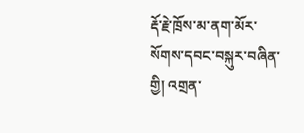རྡོ་རྗེ་ཁྲོས་མ་ནག་མོར་སོགས་དབང་བསྐུར་བཞིན་གྱི། འགྲན་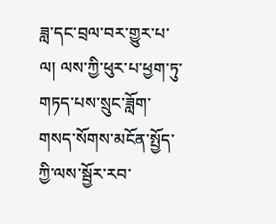ཟླ་དང་བྲལ་བར་གྱུར་པ་ལ། ལས་ཀྱི་ཕུར་པ་ཕྱག་ཏུ་གཏད་པས་སྲུང་ཟློག་གསད་སོགས་མངོན་སྤྱོད་ཀྱི་ལས་སྦྱོར་རབ་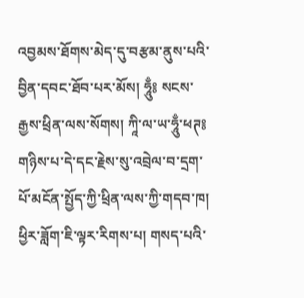འབྱམས་ཐོགས་མེད་དུ་བརྩམ་ནུས་པའི་བྱིན་དབང་ཐོབ་པར་མོས། ཧཱུྃ༔ སངས་རྒྱས་ཕྲིན་ལས་སོགས། ཀཱི་ལ་ཡ་ཧཱུྃ་ཕཊ༔ གཉིས་པ་དེ་དང་རྗེས་སུ་འབྲེལ་བ་དྲག་པོ་མངོན་སྤྱོད་ཀྱི་ཕྲིན་ལས་ཀྱི་གདབ་ཁ། ཕྱིར་ཟློག་ཇི་ལྟར་རིགས་པ། གསད་པའི་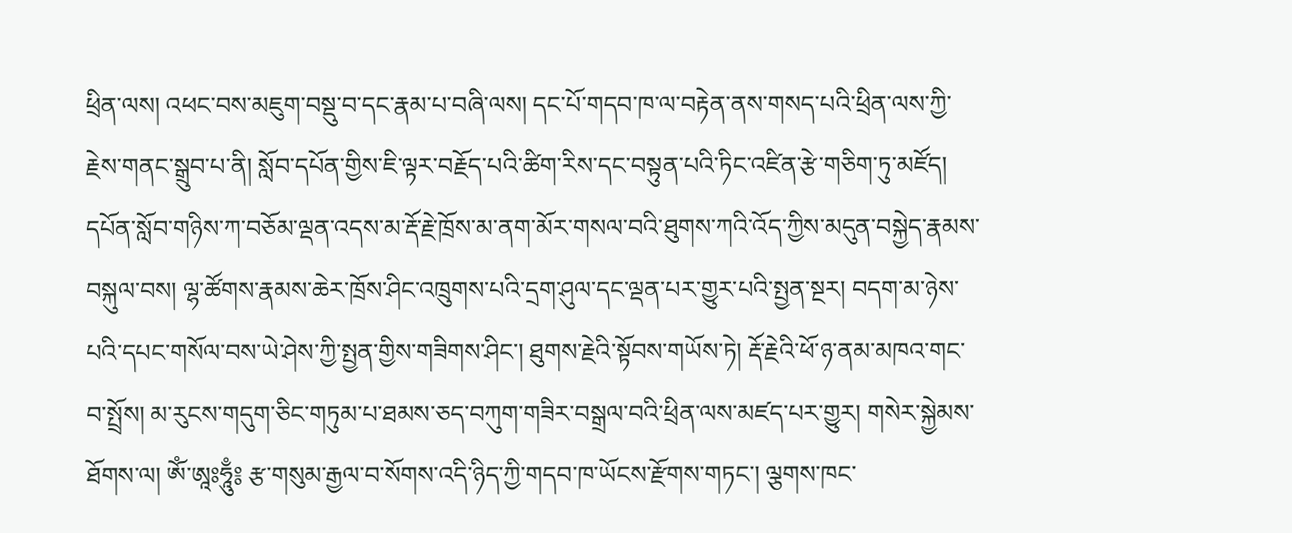ཕྲིན་ལས། འཕང་བས་མཇུག་བསྡུ་བ་དང་རྣམ་པ་བཞི་ལས། དང་པོ་གདབ་ཁ་ལ་བརྟེན་ནས་གསད་པའི་ཕྲིན་ལས་ཀྱི་རྗེས་གནང་སྒྲུབ་པ་ནི། སློབ་དཔོན་གྱིས་ཇི་ལྟར་བརྗོད་པའི་ཚིག་རིས་དང་བསྟུན་པའི་ཏིང་འཛིན་རྩེ་གཅིག་ཏུ་མཛོད། དཔོན་སློབ་གཉིས་ཀ་བཅོམ་ལྡན་འདས་མ་རྡོ་རྗེ་ཁྲོས་མ་ནག་མོར་གསལ་བའི་ཐུགས་ཀའི་འོད་ཀྱིས་མདུན་བསྐྱེད་རྣམས་བསྐུལ་བས། ལྷ་ཚོགས་རྣམས་ཆེར་ཁྲོས་ཤིང་འཁྲུགས་པའི་དྲག་ཤུལ་དང་ལྡན་པར་གྱུར་པའི་སྤྱན་སྔར། བདག་མ་ཉེས་པའི་དཔང་གསོལ་བས་ཡེ་ཤེས་ཀྱི་སྤྱན་གྱིས་གཟིགས་ཤིང་། ཐུགས་རྗེའི་སྟོབས་གཡོས་ཏེ། རྡོ་རྗེའི་ཕོ་ཉ་ནམ་མཁའ་གང་བ་སྤྲོས། མ་རུངས་གདུག་ཅིང་གཏུམ་པ་ཐམས་ཅད་བཀུག་གཟིར་བསྒྲལ་བའི་ཕྲིན་ལས་མཛད་པར་གྱུར། གསེར་སྐྱེམས་ཐོགས་ལ། ཨོཾ་ཨཱཿཧཱུྃ༔ རྩ་གསུམ་རྒྱལ་བ་སོགས་འདི་ཉིད་ཀྱི་གདབ་ཁ་ཡོངས་རྫོགས་གཏང་། ལྕགས་ཁང་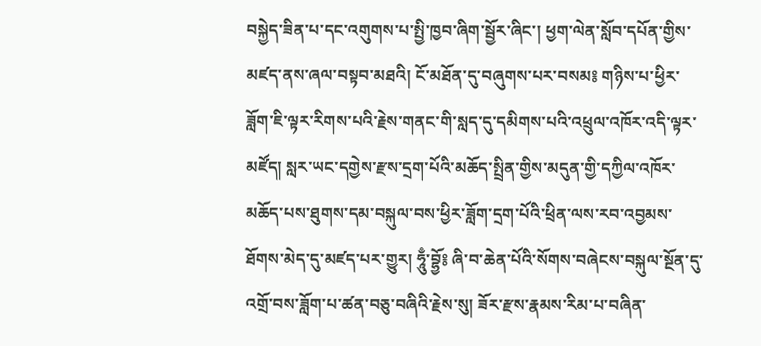བསྐྱེད་ཟིན་པ་དང་འགུགས་པ་སྤྱི་ཁྱབ་ཞིག་སྦྱོར་ཞིང་། ཕྱག་ལེན་སློབ་དཔོན་གྱིས་མཛད་ནས་ཞལ་བསྟབ་མཐའི། ངོ་མཐོན་དུ་བཞུགས་པར་བསམ༔ གཉིས་པ་ཕྱིར་ཟློག་ཇི་ལྟར་རིགས་པའི་རྗེས་གནང་གི་སླད་དུ་དམིགས་པའི་འཕྲུལ་འཁོར་འདི་ལྟར་མཛོད། སླར་ཡང་དགྱེས་རྫས་དྲག་པོའི་མཆོད་སྤྲིན་གྱིས་མདུན་གྱི་དཀྱིལ་འཁོར་མཆོད་པས་ཐུགས་དམ་བསྐུལ་བས་ཕྱིར་ཟློག་དྲག་པོའི་ཕྲིན་ལས་རབ་འབྱམས་ཐོགས་མེད་དུ་མཛད་པར་གྱུར། ཧཱུྃ་བྷྱོ༔ ཞི་བ་ཆེན་པོའི་སོགས་བཞེངས་བསྐུལ་སྔོན་དུ་འགྲོ་བས་ཟློག་པ་ཚན་བཅུ་བཞིའི་རྗེས་སུ། ཟོར་རྫས་རྣམས་རིམ་པ་བཞིན་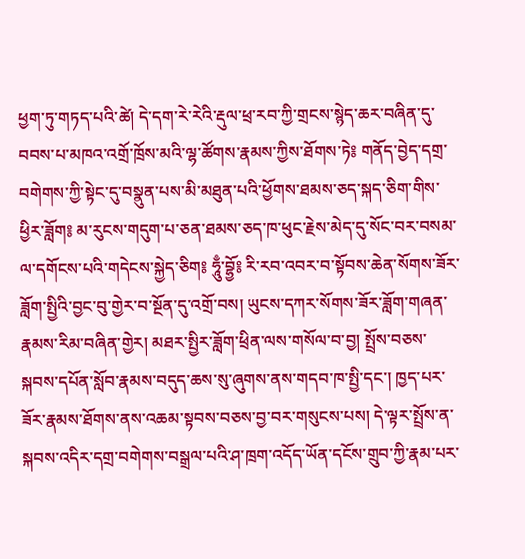ཕྱག་ཏུ་གཏད་པའི་ཚེ། དེ་དག་རེ་རེའི་རྡུལ་ཕྲ་རབ་ཀྱི་གྲངས་སྙེད་ཆར་བཞིན་དུ་བབས་པ་མཁའ་འགྲོ་ཁྲོས་མའི་ལྷ་ཚོགས་རྣམས་ཀྱིས་ཐོགས་ཏེ༔ གནོད་བྱེད་དགྲ་བགེགས་ཀྱི་སྟེང་དུ་བསྣུན་པས་མི་མཐུན་པའི་ཕྱོགས་ཐམས་ཅད་སྐད་ཅིག་གིས་ཕྱིར་ཟློག༔ མ་རུངས་གདུག་པ་ཅན་ཐམས་ཅད་ཁ་ཕུང་རྗེས་མེད་དུ་སོང་བར་བསམ་ལ་དགོངས་པའི་གདེངས་སྐྱེད་ཅིག༔ ཧཱུྃ་བྷྱོ༔ རི་རབ་འབར་བ་སྟོབས་ཆེན་སོགས་ཟོར་ཟློག་སྤྱིའི་བྱང་བུ་གྱེར་བ་སྔོན་དུ་འགྲོ་བས། ཡུངས་དཀར་སོགས་ཟོར་ཟློག་གཞན་རྣམས་རིམ་བཞིན་གྱེར། མཐར་སྤྱིར་ཟློག་ཕྲིན་ལས་གསོལ་བ་བྱ། སྤྲོས་བཅས་སྐབས་དཔོན་སློབ་རྣམས་བདུད་ཆས་སུ་ཞུགས་ནས་གདབ་ཁ་སྤྱི་དང་། ཁྱད་པར་ཟོར་རྣམས་ཐོགས་ནས་འཆམ་སྟབས་བཅས་བྱ་བར་གསུངས་པས། དེ་ལྟར་སྤྲོས་ན་སྐབས་འདིར་དགྲ་བགེགས་བསྒྲལ་པའི་ཤ་ཁྲག་འདོད་ཡོན་དངོས་གྲུབ་ཀྱི་རྣམ་པར་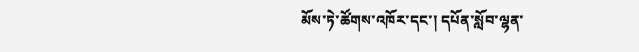མོས་ཏེ་ཚོགས་འཁོར་དང་། དཔོན་སློབ་ལྷན་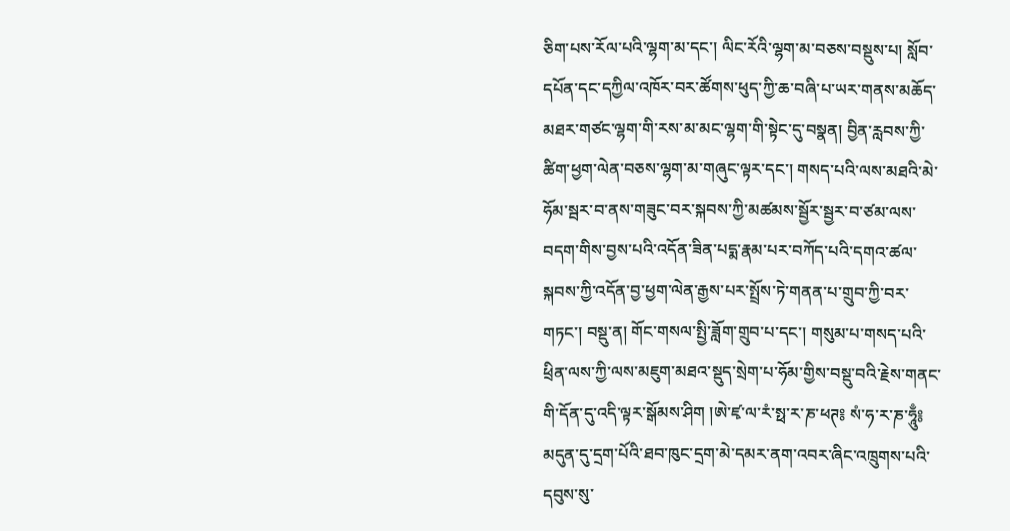ཅིག་པས་རོལ་པའི་ལྷག་མ་དང་། ལིང་རོའི་ལྷག་མ་བཅས་བསྡུས་པ། སློབ་དཔོན་དང་དཀྱིལ་འཁོར་བར་ཚོགས་ཕུད་ཀྱི་ཆ་བཞི་པ་ཡར་གནས་མཆོད་མཐར་གཙང་ལྷག་གི་རས་མ་མང་ལྷག་གི་སྟེང་དུ་བསྣན། བྱིན་རླབས་ཀྱི་ཚིག་ཕྱག་ལེན་བཅས་ལྷག་མ་གཞུང་ལྟར་དང་། གསད་པའི་ལས་མཐའི་མེ་ཧོམ་སྦར་བ་ནས་གཟུང་བར་སྐབས་ཀྱི་མཚམས་སྦྱོར་སྦྱར་བ་ཙམ་ལས་བདག་གིས་བྱས་པའི་འདོན་ཟིན་པདྨ་རྣམ་པར་བཀོད་པའི་དགའ་ཚལ་སྐབས་ཀྱི་འདོན་བྱ་ཕྱག་ལེན་རྒྱས་པར་སྤྲོས་ཏེ་གནན་པ་གྲུབ་ཀྱི་བར་གཏང་། བསྡུ་ན། གོང་གསལ་སྤྱི་ཟློག་གྲུབ་པ་དང་། གསུམ་པ་གསད་པའི་ཕྲིན་ལས་ཀྱི་ལས་མཇུག་མཐའ་སྡུད་སྲེག་པ་ཧོམ་གྱིས་བསྡུ་བའི་རྗེས་གནང་གི་དོན་དུ་འདི་ལྟར་སྒོམས་ཤིག །ཨེ་ཛྭ་ལ་རཾ་སྥ་ར་ཎ་ཕཊ༔ སཾ་ཧ་ར་ཎ་ཧཱུྃ༔ མདུན་དུ་དྲག་པོའི་ཐབ་ཁུང་དྲག་མེ་དམར་ནག་འབར་ཞིང་འཁྲུགས་པའི་དབུས་སུ་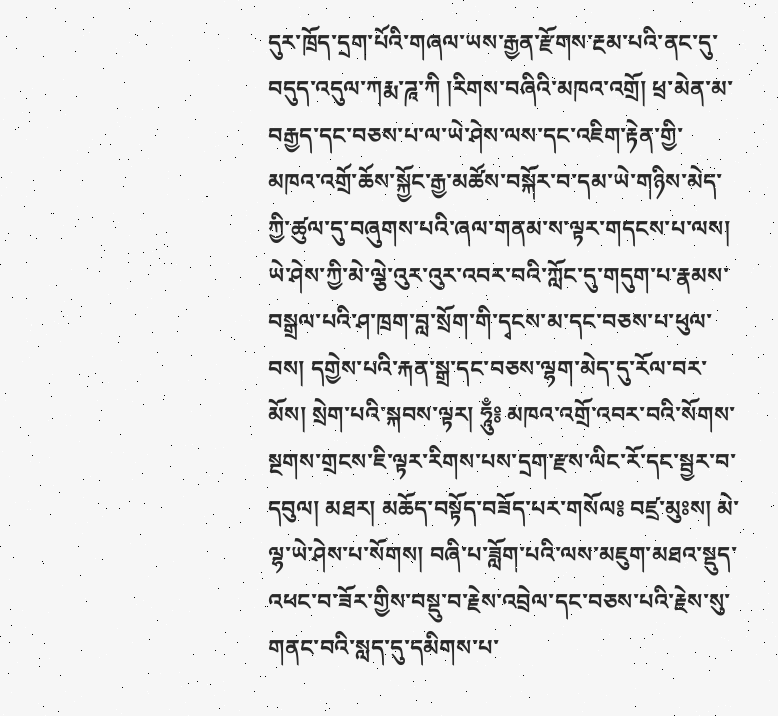དུར་ཁྲོད་དྲག་པོའི་གཞལ་ཡས་རྒྱན་རྫོགས་རྔམ་པའི་ནང་དུ་བདུད་འདུལ་ཀརྨ་ཌཱ་ཀི །རིགས་བཞིའི་མཁའ་འགྲོ། ཕྲ་མེན་མ་བརྒྱད་དང་བཅས་པ་ལ་ཡེ་ཤེས་ལས་དང་འཇིག་རྟེན་གྱི་མཁའ་འགྲོ་ཆོས་སྐྱོང་རྒྱ་མཚོས་བསྐོར་བ་དམ་ཡེ་གཉིས་མེད་ཀྱི་ཚུལ་དུ་བཞུགས་པའི་ཞལ་གནམ་ས་ལྟར་གདངས་པ་ལས། ཡེ་ཤེས་ཀྱི་མེ་ལྕེ་འུར་འུར་འབར་བའི་ཀློང་དུ་གདུག་པ་རྣམས་བསྒྲལ་པའི་ཤ་ཁྲག་བླ་སྲོག་གི་དྭངས་མ་དང་བཅས་པ་ཕུལ་བས། དགྱེས་པའི་རྐན་སྒྲ་དང་བཅས་ལྷག་མེད་དུ་རོལ་བར་མོས། སྲེག་པའི་སྐབས་ལྟར། ཧཱུྃ༔ མཁའ་འགྲོ་འབར་བའི་སོགས་སྔགས་གྲངས་ཇི་ལྟར་རིགས་པས་དྲག་རྫས་ལིང་རོ་དང་སྦྱར་བ་དབུལ། མཐར། མཆོད་བསྟོད་བཟོད་པར་གསོལ༔ བཛྲ་མུཿས། མེ་ལྷ་ཡེ་ཤེས་པ་སོགས། བཞི་པ་ཟློག་པའི་ལས་མཇུག་མཐའ་སྡུད་འཕང་བ་ཟོར་གྱིས་བསྡུ་བ་རྗེས་འབྲེལ་དང་བཅས་པའི་རྗེས་སུ་གནང་བའི་སླད་དུ་དམིགས་པ་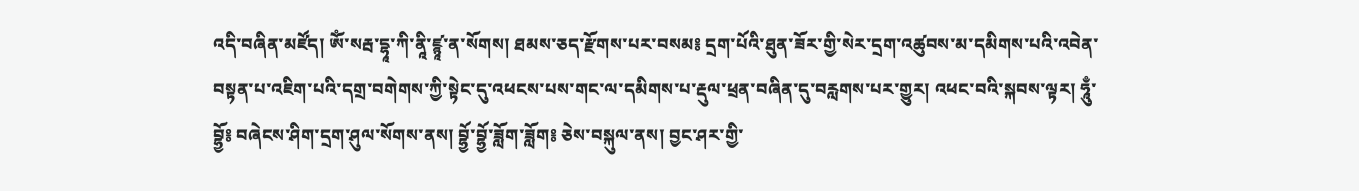འདི་བཞིན་མཛོད། ཨོཾ་སརྦ་དྷཱ་ཀི་ནཱི་ཛྙཱ་ན་སོགས། ཐམས་ཅད་རྫོགས་པར་བསམ༔ དྲག་པོའི་ཐུན་ཟོར་གྱི་སེར་དྲག་འཚུབས་མ་དམིགས་པའི་འབེན་བསྟན་པ་འཇིག་པའི་དགྲ་བགེགས་ཀྱི་སྟེང་དུ་འཕངས་པས་གང་ལ་དམིགས་པ་རྡུལ་ཕྲན་བཞིན་དུ་བརླགས་པར་གྱུར། འཕང་བའི་སྐབས་ལྟར། ཧཱུྃ་བྷྱོ༔ བཞེངས་ཤིག་དྲག་ཤུལ་སོགས་ནས། བྷྱོ་བྷྱོ་ཟློག་ཟློག༔ ཅེས་བསྐུལ་ནས། བྱང་ཤར་གྱི་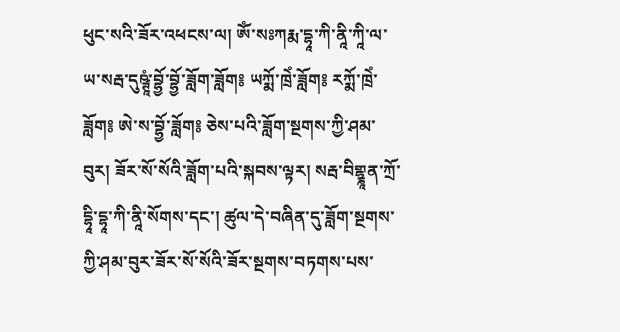ཕུང་སའི་ཟོར་འཕངས་ལ། ཨོཾ་སཿཀརྨ་དྷཱ་ཀི་ནཱི་ཀཱི་ལ་ཡ་སརྦ་དུཥྚཱཾ་བྷྱོ་བྷྱོ་ཟློག་ཟློག༔ ཡཀྨོ་ཁྲེཾ་ཟློག༔ རཀྨོ་ཁྲེཾ་ཟློག༔ ཨེ་ས་བྷྱོ་ཟློག༔ ཅེས་པའི་ཟློག་སྔགས་ཀྱི་ཤམ་བུར། ཟོར་སོ་སོའི་ཟློག་པའི་སྐབས་ལྟར། སརྦ་བིགྷྣཱན་ཀྲོ་དྷཱི་དྷཱ་ཀི་ནཱི་སོགས་དང་། ཚུལ་དེ་བཞིན་དུ་ཟློག་སྔགས་ཀྱི་ཤམ་བུར་ཟོར་སོ་སོའི་ཟོར་སྔགས་བཏགས་པས་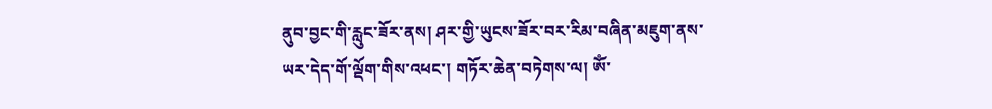ནུབ་བྱང་གི་རླུང་ཟོར་ནས། ཤར་གྱི་ཡུངས་ཟོར་བར་རིམ་བཞིན་མཇུག་ནས་ཡར་དེད་གོ་ལྡོག་གིས་འཕང་། གཏོར་ཆེན་བཏེགས་ལ། ཨོཾ་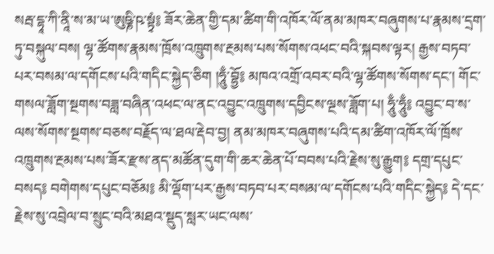སརྦ་དྷཱ་ཀི་ནཱི་ས་མ་ཡ་ཨུཥྞི་ཥ་སྟྭཾ༔ ཟོར་ཆེན་གྱི་དམ་ཚིག་གི་འཁོར་ལོ་ནམ་མཁར་བཞུགས་པ་རྣམས་དྲག་ཏུ་བསྐུལ་བས། ལྷ་ཚོགས་རྣམས་ཁྲོས་འཁྲུགས་རྔམས་པས་སོགས་འཕང་བའི་སྐབས་ལྟར། རྒྱས་བཏབ་པར་བསམ་ལ་དགོངས་པའི་གདིང་སྐྱེད་ཅིག །ཧཱུྃ་བྷྱོ༔ མཁའ་འགྲོ་འབར་བའི་ལྷ་ཚོགས་སོགས་དང་། གོང་གསལ་ཟློག་སྔགས་བཟླ་བཞིན་འཕང་ལ་ནང་འབྱུང་འཁྲུགས་དབྱིངས་ལྔས་ཟློག་པ། ཧཱུྃ་ཧཱུྃ༔ འབྱུང་བ་ས་ལས་སོགས་སྔགས་བཅས་བརྗོད་ལ་ཐལ་རྡེབ་བྱ། ནམ་མཁར་བཞུགས་པའི་དམ་ཚིག་འཁོར་ལོ་ཁྲོས་འཁྲུགས་རྔམས་པས་ཟོར་རྫས་ནད་མཚོན་དུག་གི་ཆར་ཆེན་པོ་བབས་པའི་རྗེས་སུ་རྒྱུག༔ དགྲ་དཔུང་བསད༔ བགེགས་དཔུང་བཅོམ༔ མི་ལྡོག་པར་རྒྱས་བཏབ་པར་བསམ་ལ་དགོངས་པའི་གདིང་སྐྱེད༔ དེ་དང་རྗེས་སུ་འབྲེལ་བ་སྲུང་བའི་མཐའ་སྡུད་སླར་ཡང་ལས་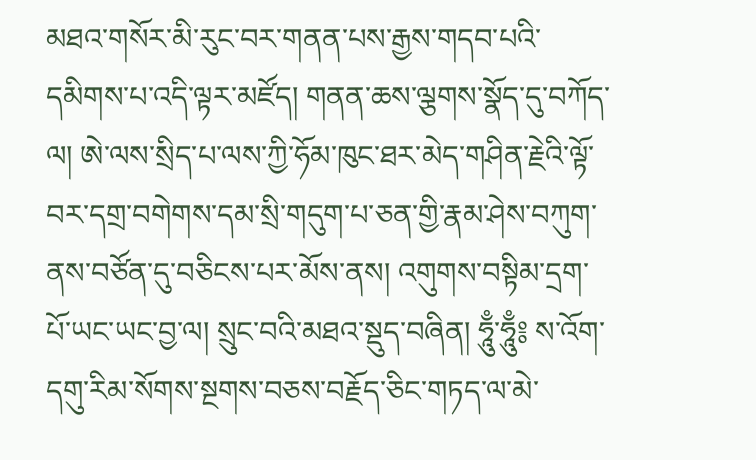མཐའ་གསོར་མི་རུང་བར་གནན་པས་རྒྱས་གདབ་པའི་དམིགས་པ་འདི་ལྟར་མཛོད། གནན་ཆས་ལྕགས་སྣོད་དུ་བཀོད་ལ། ཨེ་ལས་སྲིད་པ་ལས་ཀྱི་ཧོམ་ཁུང་ཐར་མེད་གཤིན་རྗེའི་ལྟོ་བར་དགྲ་བགེགས་དམ་སྲི་གདུག་པ་ཅན་གྱི་རྣམ་ཤེས་བཀུག་ནས་བཙོན་དུ་བཅིངས་པར་མོས་ནས། འགུགས་བསྟིམ་དྲག་པོ་ཡང་ཡང་བྱ་ལ། སྲུང་བའི་མཐའ་སྡུད་བཞིན། ཧཱུྃ་ཧཱུྃ༔ ས་འོག་དགུ་རིམ་སོགས་སྔགས་བཅས་བརྗོད་ཅིང་གཏད་ལ་མེ་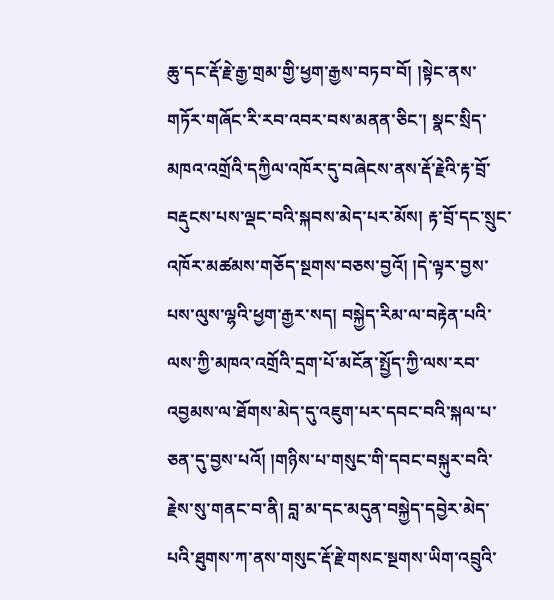ཆུ་དང་རྡོ་རྗེ་རྒྱ་གྲམ་གྱི་ཕྱག་རྒྱས་བཏབ་བོ། །སྟེང་ནས་གཏོར་གཞོང་རི་རབ་འབར་བས་མནན་ཅིང་། སྣང་སྲིད་མཁའ་འགྲོའི་དཀྱིལ་འཁོར་དུ་བཞེངས་ནས་རྡོ་རྗེའི་རྟ་བྲོ་བརྡུངས་པས་ལྡང་བའི་སྐབས་མེད་པར་མོས། རྟ་བྲོ་དང་སྲུང་འཁོར་མཚམས་གཅོད་སྔགས་བཅས་བྱའོ། །དེ་ལྟར་བྱས་པས་ལུས་ལྷའི་ཕྱག་རྒྱར་སད། བསྐྱེད་རིམ་ལ་བརྟེན་པའི་ལས་ཀྱི་མཁའ་འགྲོའི་དྲག་པོ་མངོན་སྤྱོད་ཀྱི་ལས་རབ་འབྱམས་ལ་ཐོགས་མེད་དུ་འཇུག་པར་དབང་བའི་སྐལ་པ་ཅན་དུ་བྱས་པའོ། །གཉིས་པ་གསུང་གི་དབང་བསྐུར་བའི་རྗེས་སུ་གནང་བ་ནི། བླ་མ་དང་མདུན་བསྐྱེད་དབྱེར་མེད་པའི་ཐུགས་ཀ་ནས་གསུང་རྡོ་རྗེ་གསང་སྔགས་ཡིག་འབྲུའི་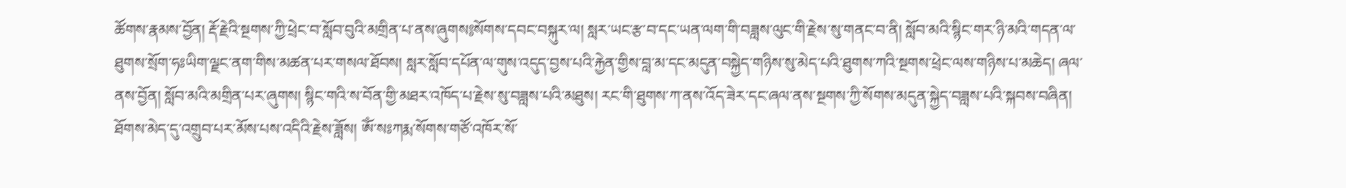ཚོགས་རྣམས་བྱོན། རྡོ་རྗེའི་སྔགས་ཀྱི་ཕྲེང་བ་སློབ་བུའི་མགྲིན་པ་ནས་ཞུགས༔སོགས་དབང་བསྐུར་ལ། སླར་ཡང་རྩ་བ་དང་ཡན་ལག་གི་བཟླས་ལུང་གི་རྗེས་སུ་གནང་བ་ནི། སློབ་མའི་སྙིང་གར་ཉི་མའི་གདན་ལ་ཐུགས་སྲོག་ཧཿཡིག་ལྗང་ནག་གིས་མཚན་པར་གསལ་ཐོབས། སླར་སློབ་དཔོན་ལ་གུས་འདུད་བྱས་པའི་རྐྱེན་གྱིས་བླ་མ་དང་མདུན་བསྐྱེད་གཉིས་སུ་མེད་པའི་ཐུགས་ཀའི་སྔགས་ཕྲེང་ལས་གཉིས་པ་མཆེད། ཞལ་ནས་བྱོན། སློབ་མའི་མགྲིན་པར་ཞུགས། སྙིང་གའི་ས་བོན་གྱི་མཐར་འཁོད་པ་རྗེས་སུ་བཟླས་པའི་མཐུས། རང་གི་ཐུགས་ཀ་ནས་འོད་ཟེར་དང་ཞལ་ནས་སྔགས་ཀྱི་སོགས་མདུན་སྐྱེད་བཟླས་པའི་སྐབས་བཞིན། ཐོགས་མེད་དུ་འགྲུབ་པར་མོས་པས་འདིའི་རྗེས་ཟློས། ཨོཾ་སཿཀརྨ་སོགས་གཙོ་འཁོར་སོ་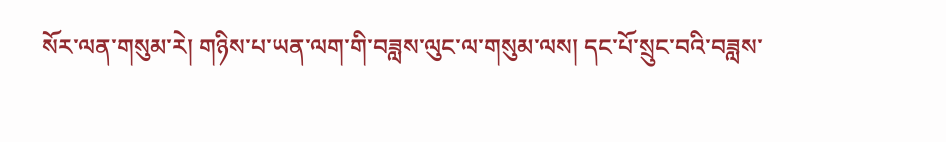སོར་ལན་གསུམ་རེ། གཉིས་པ་ཡན་ལག་གི་བཟླས་ལུང་ལ་གསུམ་ལས། དང་པོ་སྲུང་བའི་བཟླས་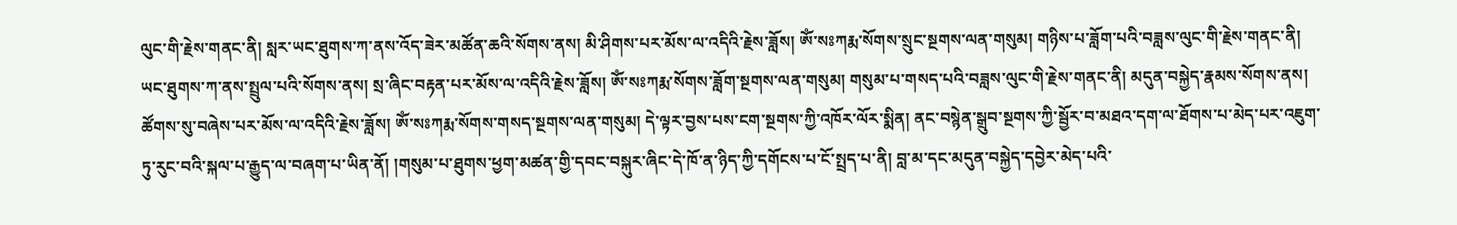ལུང་གི་རྗེས་གནང་ནི། སླར་ཡང་ཐུགས་ཀ་ནས་འོད་ཟེར་མཚོན་ཆའི་སོགས་ནས། མི་ཤིགས་པར་མོས་ལ་འདིའི་རྗེས་ཟློས། ཨོཾ་སཿཀརྨ་སོགས་སྲུང་སྔགས་ལན་གསུམ། གཉིས་པ་ཟློག་པའི་བཟླས་ལུང་གི་རྗེས་གནང་ནི། ཡང་ཐུགས་ཀ་ནས་སྤྲུལ་པའི་སོགས་ནས། སྲ་ཞིང་བརྟན་པར་མོས་ལ་འདིའི་རྗེས་ཟློས། ཨོཾ་སཿཀརྨ་སོགས་ཟློག་སྔགས་ལན་གསུམ། གསུམ་པ་གསད་པའི་བཟླས་ལུང་གི་རྗེས་གནང་ནི། མདུན་བསྐྱེད་རྣམས་སོགས་ནས། ཚོགས་སུ་བཞེས་པར་མོས་ལ་འདིའི་རྗེས་ཟློས། ཨོཾ་སཿཀརྨ་སོགས་གསད་སྔགས་ལན་གསུམ། དེ་ལྟར་བྱས་པས་ངག་སྔགས་ཀྱི་འཁོར་ལོར་སྨིན། ནང་བསྙེན་སྒྲུབ་སྔགས་ཀྱི་སྦྱོར་བ་མཐའ་དག་ལ་ཐོགས་པ་མེད་པར་འཇུག་ཏུ་རུང་བའི་སྐལ་པ་རྒྱུད་ལ་བཞག་པ་ཡིན་ནོ། །གསུམ་པ་ཐུགས་ཕྱག་མཚན་གྱི་དབང་བསྐུར་ཞིང་དེ་ཁོ་ན་ཉིད་ཀྱི་དགོངས་པ་ངོ་སྤྲད་པ་ནི། བླ་མ་དང་མདུན་བསྐྱེད་དབྱེར་མེད་པའི་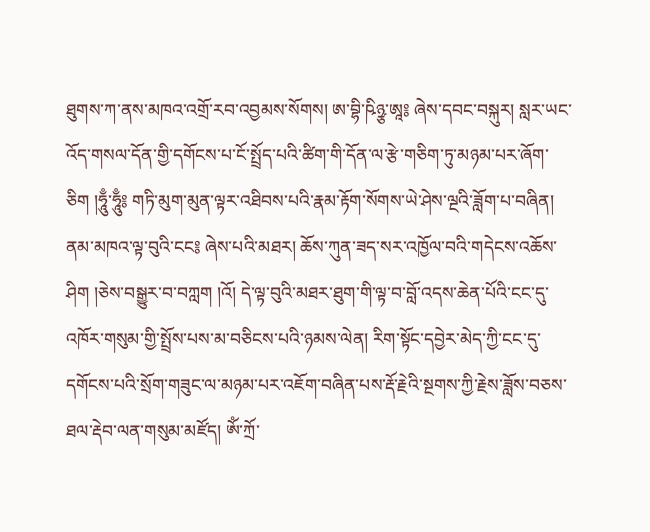ཐུགས་ཀ་ནས་མཁའ་འགྲོ་རབ་འབྱམས་སོགས། ཨ་བྷི་ཥིཉྩ་ཨཱ༔ ཞེས་དབང་བསྐུར། སླར་ཡང་འོད་གསལ་དོན་གྱི་དགོངས་པ་ངོ་སྤྲོད་པའི་ཚིག་གི་དོན་ལ་རྩེ་གཅིག་ཏུ་མཉམ་པར་ཞོག་ཅིག །ཧཱུྃ་ཧཱུྃ༔ གཏི་མུག་མུན་ལྟར་འཐིབས་པའི་རྣམ་རྟོག་སོགས་ཡེ་ཤེས་ལྔའི་ཟློག་པ་བཞིན། ནམ་མཁའ་ལྟ་བུའི་ངང༔ ཞེས་པའི་མཐར། ཆོས་ཀུན་ཟད་སར་འཁྱོལ་བའི་གདེངས་འཆོས་ཤིག །ཅེས་བསྒྱུར་བ་བཀླག །འོ། དེ་ལྟ་བུའི་མཐར་ཐུག་གི་ལྟ་བ་བློ་འདས་ཆེན་པོའི་ངང་དུ་འཁོར་གསུམ་གྱི་སྤྲོས་པས་མ་བཅིངས་པའི་ཉམས་ལེན། རིག་སྟོང་དབྱེར་མེད་ཀྱི་ངང་དུ་དགོངས་པའི་སྲོག་གཟུང་ལ་མཉམ་པར་འཇོག་བཞིན་པས་རྡོ་རྗེའི་སྔགས་ཀྱི་རྗེས་ཟློས་བཅས་ཐལ་རྡེབ་ལན་གསུམ་མཛོད། ཨོཾ་ཀྲོ་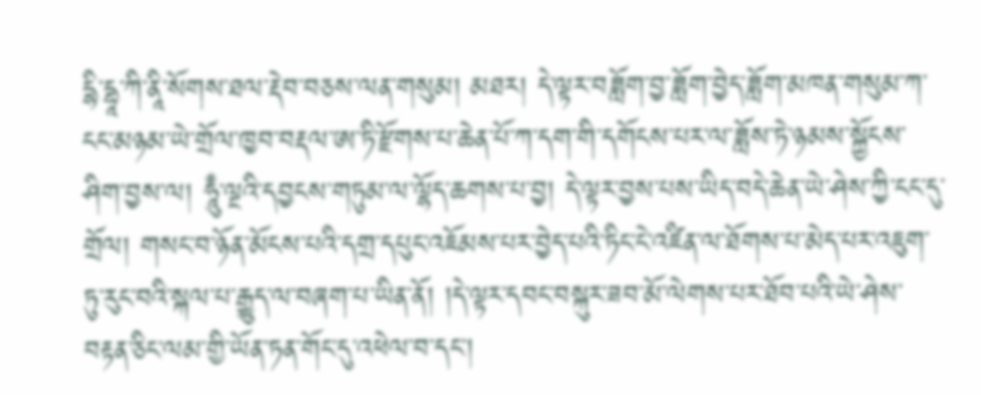དྷི་དྷཱ་ཀི་ནཱི་སོགས་ཐལ་རྡེབ་བཅས་ལན་གསུམ། མཐར། དེ་ལྟར་བཟློག་བྱ་ཟློག་བྱེད་ཟློག་མཁན་གསུམ་ཀ་ངང་མཉམ་ཡེ་གྲོལ་ཁྱབ་བརྡལ་ཨ་ཏི་རྫོགས་པ་ཆེན་པོ་ཀ་དག་གི་དགོངས་པར་ལ་ཟློས་ཏེ་ཉམས་སྐྱོངས་ཤིག་བྱས་ལ། ཧཱུྃ་ལྔའི་དབྱངས་གཏུམ་ལ་ལྷོད་ཆགས་པ་བྱ། དེ་ལྟར་བྱས་པས་ཡིད་བདེ་ཆེན་ཡེ་ཤེས་ཀྱི་ངང་དུ་གྲོལ། གསང་བ་ཉོན་མོངས་པའི་དགྲ་དཔུང་འཇོམས་པར་བྱེད་པའི་ཏིང་ངེ་འཛིན་ལ་ཐོགས་པ་མེད་པར་འཇུག་ཏུ་རུང་བའི་སྐལ་པ་རྒྱུད་ལ་བཞག་པ་ཡིན་ནོ། །དེ་ལྟར་དབང་བསྐུར་ཟབ་མོ་ལེགས་པར་ཐོབ་པའི་ཡེ་ཤེས་བརྟན་ཅིང་ལམ་གྱི་ཡོན་ཏན་གོང་དུ་འཕེལ་བ་དང་།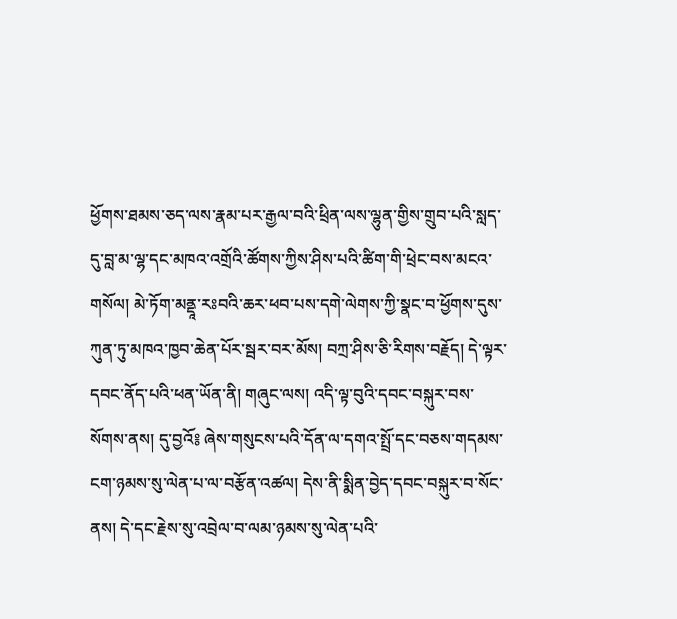ཕྱོགས་ཐམས་ཅད་ལས་རྣམ་པར་རྒྱལ་བའི་ཕྲིན་ལས་ལྷུན་གྱིས་གྲུབ་པའི་སླད་དུ་བླ་མ་ལྷ་དང་མཁའ་འགྲོའི་ཚོགས་ཀྱིས་ཤིས་པའི་ཚིག་གི་ཕྲེང་བས་མངའ་གསོལ། མེ་ཏོག་མནྡཱ་རཿབའི་ཆར་ཕབ་པས་དགེ་ལེགས་ཀྱི་སྣང་བ་ཕྱོགས་དུས་ཀུན་ཏུ་མཁའ་ཁྱབ་ཆེན་པོར་སྦར་བར་མོས། བཀྲ་ཤིས་ཅི་རིགས་བརྗོད། དེ་ལྟར་དབང་ནོད་པའི་ཕན་ཡོན་ནི། གཞུང་ལས། འདི་ལྟ་བུའི་དབང་བསྐུར་བས་སོགས་ནས། དུ་བྱའོ༔ ཞེས་གསུངས་པའི་དོན་ལ་དགའ་སྤྲོ་དང་བཅས་གདམས་ངག་ཉམས་སུ་ལེན་པ་ལ་བརྩོན་འཚལ། དེས་ནི་སྨིན་བྱེད་དབང་བསྐུར་བ་སོང་ནས། དེ་དང་རྗེས་སུ་འབྲེལ་བ་ལམ་ཉམས་སུ་ལེན་པའི་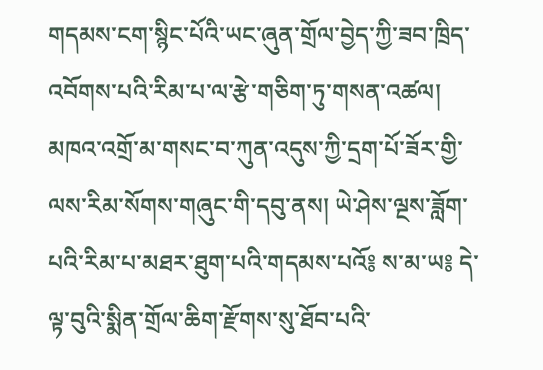གདམས་ངག་སྙིང་པོའི་ཡང་ཞུན་གྲོལ་བྱེད་ཀྱི་ཟབ་ཁྲིད་འབོགས་པའི་རིམ་པ་ལ་རྩེ་གཅིག་ཏུ་གསན་འཚལ། མཁའ་འགྲོ་མ་གསང་བ་ཀུན་འདུས་ཀྱི་དྲག་པོ་ཟོར་གྱི་ལས་རིམ་སོགས་གཞུང་གི་དབུ་ནས། ཡེ་ཤེས་ལྔས་ཟློག་པའི་རིམ་པ་མཐར་ཐུག་པའི་གདམས་པའོ༔ ས་མ་ཡ༔ དེ་ལྟ་བུའི་སྨིན་གྲོལ་ཆིག་རྫོགས་སུ་ཐོབ་པའི་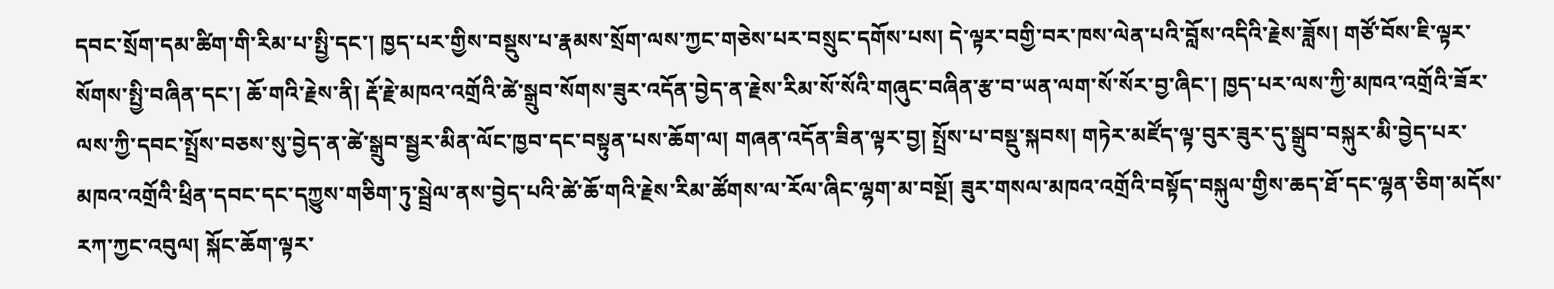དབང་སྲོག་དམ་ཚིག་གི་རིམ་པ་སྤྱི་དང་། ཁྱད་པར་གྱིས་བསྡུས་པ་རྣམས་སྲོག་ལས་ཀྱང་གཅེས་པར་བསྲུང་དགོས་པས། དེ་ལྟར་བགྱི་བར་ཁས་ལེན་པའི་བློས་འདིའི་རྗེས་ཟློས། གཙོ་བོས་ཇི་ལྟར་སོགས་སྤྱི་བཞིན་དང་། ཆོ་གའི་རྗེས་ནི། རྡོ་རྗེ་མཁའ་འགྲོའི་ཚེ་སྒྲུབ་སོགས་ཟུར་འདོན་བྱེད་ན་རྗེས་རིམ་སོ་སོའི་གཞུང་བཞིན་རྩ་བ་ཡན་ལག་སོ་སོར་བྱ་ཞིང་། ཁྱད་པར་ལས་ཀྱི་མཁའ་འགྲོའི་ཟོར་ལས་ཀྱི་དབང་སྤྲོས་བཅས་སུ་བྱེད་ན་ཚེ་སྒྲུབ་སྦྱར་མིན་ལོང་ཁྱབ་དང་བསྟུན་པས་ཆོག་ལ། གཞན་འདོན་ཟིན་ལྟར་བྱ། སྤྲོས་པ་བསྡུ་སྐབས། གཏེར་མཛོད་ལྟ་བུར་ཟུར་དུ་སྒྲུབ་བསྐུར་མི་བྱེད་པར་མཁའ་འགྲོའི་ཕྲིན་དབང་དང་དཀྱུས་གཅིག་ཏུ་སྦྲེལ་ནས་བྱེད་པའི་ཚེ་ཆོ་གའི་རྗེས་རིམ་ཚོགས་ལ་རོལ་ཞིང་ལྷག་མ་བསྔོ། ཟུར་གསལ་མཁའ་འགྲོའི་བསྟོད་བསྐུལ་གྱིས་ཆད་ཐོ་དང་ལྷན་ཅིག་མདོས་རཀ་ཀྱང་འབུལ། སྐོང་ཆོག་ལྟར་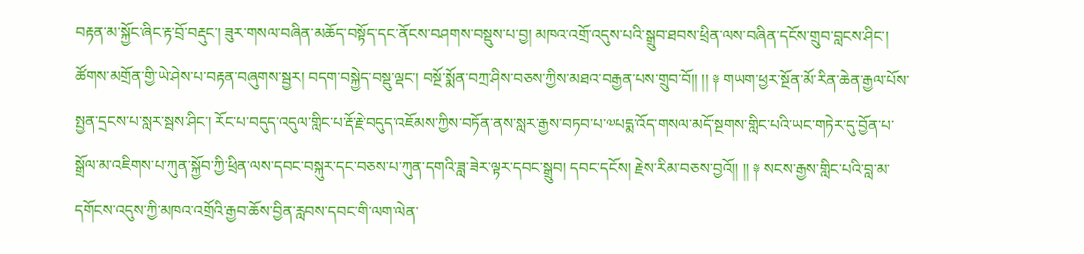བརྟན་མ་སྐྱོང་ཞིང་རྟ་བྲོ་བརྡུང་། ཟུར་གསལ་བཞིན་མཆོད་བསྟོད་དང་ནོངས་བཤགས་བསྡུས་པ་བྱ། མཁའ་འགྲོ་འདུས་པའི་སྒྲུབ་ཐབས་ཕྲིན་ལས་བཞིན་དངོས་གྲུབ་བླངས་ཤིང་། ཚོགས་མགྲོན་གྱི་ཡེ་ཤེས་པ་བརྟན་བཞུགས་སྦྱར། བདག་བསྐྱེད་བསྡུ་ལྡང་། བསྔོ་སྨོན་བཀྲ་ཤིས་བཅས་ཀྱིས་མཐའ་བརྒྱན་པས་གྲུབ་བོ།། །། ༈ གཡག་ཕྱར་སྔོན་མོ་རིན་ཆེན་རྒྱལ་པོས་སྤྱན་དྲངས་པ་སླར་སྦས་ཤིང་། རོང་པ་བདུད་འདུལ་གླིང་པ་རྡོ་རྗེ་བདུད་འཇོམས་ཀྱིས་བཏོན་ནས་སླར་རྒྱས་བཏབ་པ་༧པདྨ་འོད་གསལ་མདོ་སྔགས་གླིང་པའི་ཡང་གཏེར་དུ་བྱོན་པ་སྒྲོལ་མ་འཇིགས་པ་ཀུན་སྐྱོབ་ཀྱི་ཕྲིན་ལས་དབང་བསྐུར་དང་བཅས་པ་ཀུན་དགའི་ཟླ་ཟེར་ལྟར་དབང་སྒྲུབ། དབང་དངོས། རྗེས་རིམ་བཅས་བྱའོ།། །། ༈ སངས་རྒྱས་གླིང་པའི་བླ་མ་དགོངས་འདུས་ཀྱི་མཁའ་འགྲོའི་རྒྱབ་ཆོས་བྱིན་རླབས་དབང་གི་ལག་ལེན་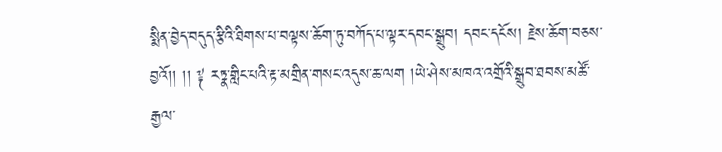སྨིན་བྱེད་བདུད་རྩིའི་ཐིགས་པ་བལྟས་ཆོག་ཏུ་བཀོད་པ་ལྟར་དབང་སྒྲུབ། དབང་དངོས། རྗེས་ཆོག་བཅས་བྱའོ།། །། ༈ རཏྣ་གླིང་པའི་རྟ་མགྲིན་གསང་འདུས་ཆ་ལག །ཡེ་ཤེས་མཁའ་འགྲོའི་སྒྲུབ་ཐབས་མཚོ་རྒྱལ་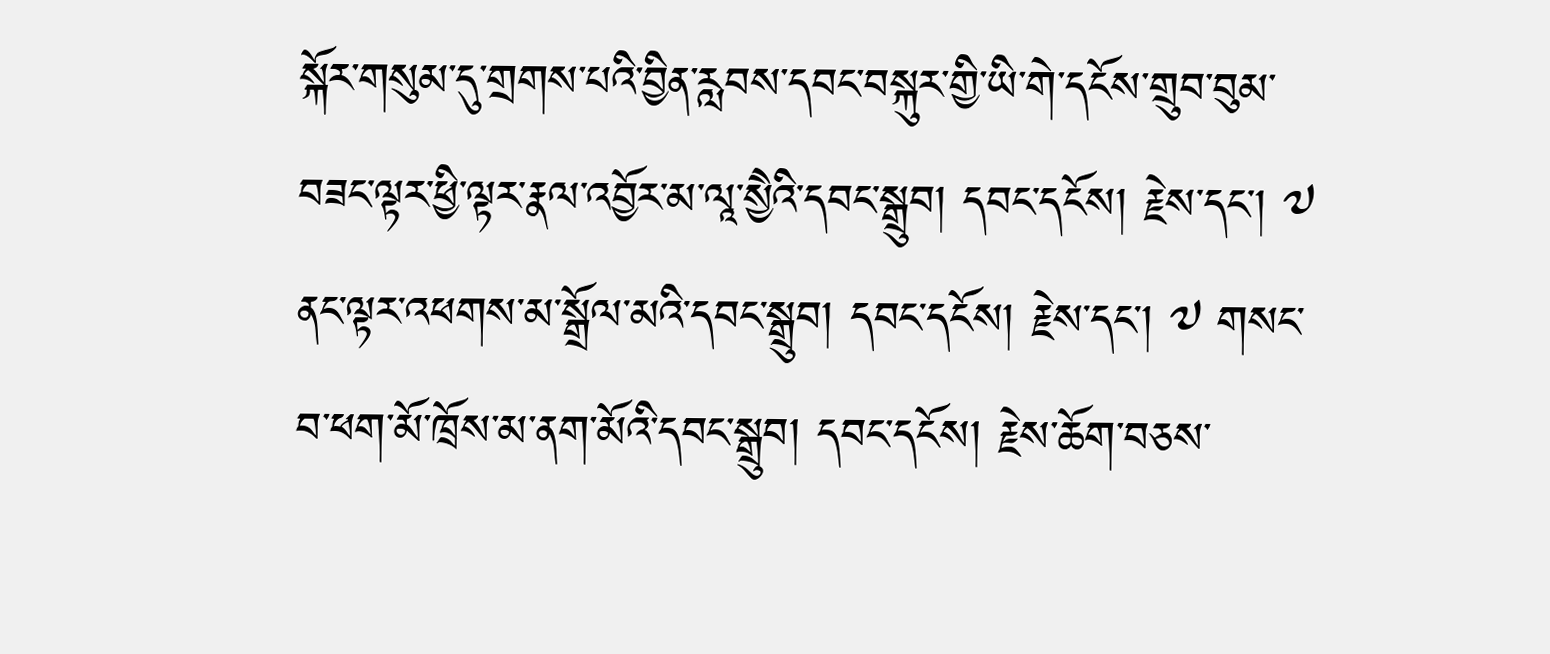སྐོར་གསུམ་དུ་གྲགས་པའི་བྱིན་རླབས་དབང་བསྐུར་གྱི་ཡི་གེ་དངོས་གྲུབ་བུམ་བཟང་ལྟར་ཕྱི་ལྟར་རྣལ་འབྱོར་མ་ལཱ་སྱཻའི་དབང་སྒྲུབ། དབང་དངོས། རྗེས་དང་། ༧ ནང་ལྟར་འཕགས་མ་སྒྲོལ་མའི་དབང་སྒྲུབ། དབང་དངོས། རྗེས་དང་། ༧ གསང་བ་ཕག་མོ་ཁྲོས་མ་ནག་མོའི་དབང་སྒྲུབ། དབང་དངོས། རྗེས་ཆོག་བཅས་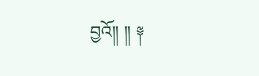བྱའོ།། །། ༈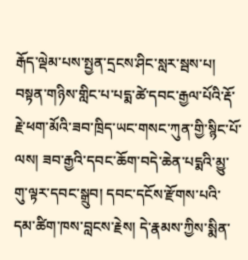རྒོད་ལྡེམ་པས་སྤྱན་དྲངས་ཤིང་སླར་སྦས་པ། བསྟན་གཉིས་གླིང་པ་པདྨ་ཚེ་དབང་རྒྱལ་པོའི་རྡོ་རྗེ་ཕག་མོའི་ཟབ་ཁྲིད་ཡང་གསང་ཀུན་གྱི་སྙིང་པོ་ལས། ཟབ་རྒྱའི་དབང་ཆོག་བདེ་ཆེན་པདྨའི་མྱུ་གུ་ལྟར་དབང་སྒྲུབ། དབང་དངོས་རྫོགས་པའི་དམ་ཚིག་ཁས་བླངས་རྗེས། དེ་རྣམས་ཀྱིས་སྨིན་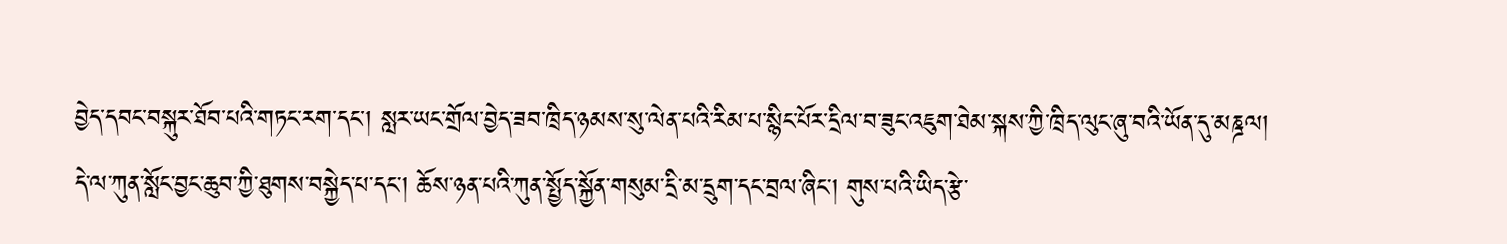བྱེད་དབང་བསྐུར་ཐོབ་པའི་གཏང་རག་དང་། སླར་ཡང་གྲོལ་བྱེད་ཟབ་ཁྲིད་ཉམས་སུ་ལེན་པའི་རིམ་པ་སྙིང་པོར་དྲིལ་བ་ཟུང་འཇུག་ཐེམ་སྐས་ཀྱི་ཁྲིད་ལུང་ཞུ་བའི་ཡོན་དུ་མཎྜལ། དེ་ལ་ཀུན་སློང་བྱང་ཆུབ་ཀྱི་ཐུགས་བསྐྱེད་པ་དང་། ཆོས་ཉན་པའི་ཀུན་སྤྱོད་སྐྱོན་གསུམ་དྲི་མ་དྲུག་དང་བྲལ་ཞིང་། གུས་པའི་ཡིད་རྩེ་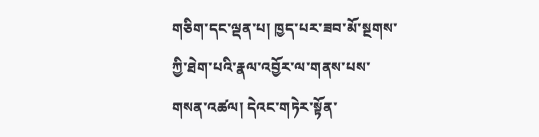གཅིག་དང་ལྡན་པ། ཁྱད་པར་ཟབ་མོ་སྔགས་ཀྱི་ཐེག་པའི་རྣལ་འབྱོར་ལ་གནས་པས་གསན་འཚལ། དེའང་གཏེར་སྟོན་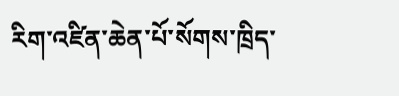རིག་འཛིན་ཆེན་པོ་སོགས་ཁྲིད་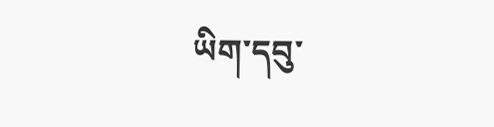ཡིག་དབུ་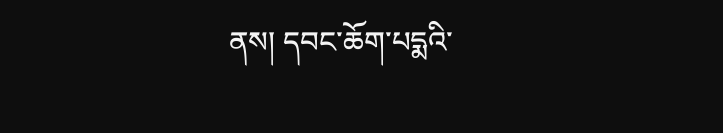ནས། དབང་ཆོག་པདྨའི་